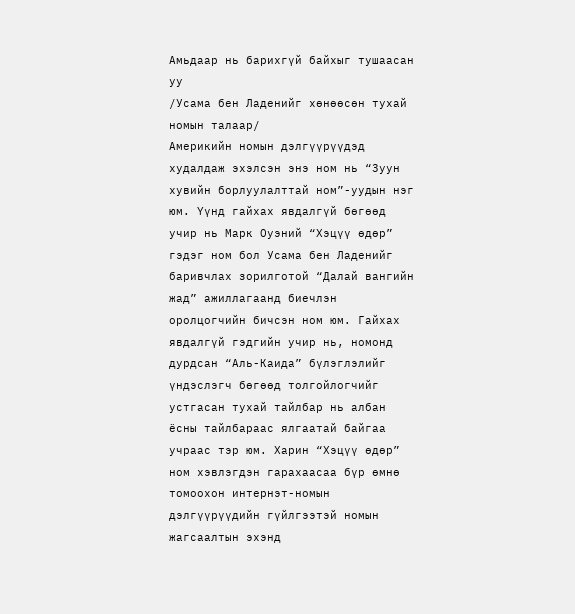Амьдаар нь барихгүй байхыг тушаасан уу
/Усама бен Ладенийг хөнөөсөн тухай номын талаар/
Америкийн номын дэлгүүрүүдэд худалдаж эхэлсэн энэ ном нь “Зуун хувийн борлуулалттай ном”-уудын нэг юм. Үүнд гайхах явдалгүй бөгөөд учир нь Марк Оуэний “Хэцүү өдөр” гэдэг ном бол Усама бен Ладенийг баривчлах зорилготой “Далай вангийн жад” ажиллагаанд биечлэн оролцогчийн бичсэн ном юм. Гайхах явдалгүй гэдгийн учир нь, номонд дурдсан “Аль-Каида” бүлэглэлийг үндэслэгч бөгөөд толгойлогчийг устгасан тухай тайлбар нь албан ёсны тайлбараас ялгаатай байгаа учраас тэр юм. Харин “Хэцүү өдөр” ном хэвлэгдэн гарахаасаа бүр өмнө томоохон интернэт-номын дэлгүүрүүдийн гүйлгээтэй номын жагсаалтын эхэнд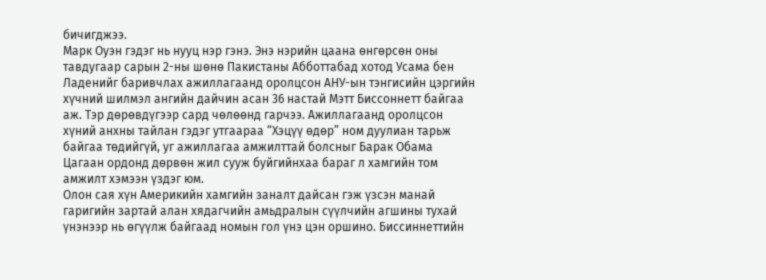бичигджээ.
Марк Оуэн гэдэг нь нууц нэр гэнэ. Энэ нэрийн цаана өнгөрсөн оны тавдугаар сарын 2-ны шөнө Пакистаны Абботтабад хотод Усама бен Ладенийг баривчлах ажиллагаанд оролцсон АНУ-ын тэнгисийн цэргийн хүчний шилмэл ангийн дайчин асан 36 настай Мэтт Биссоннетт байгаа аж. Тэр дөрөвдүгээр сард чөлөөнд гарчээ. Ажиллагаанд оролцсон хүний анхны тайлан гэдэг утгаараа “Хэцүү өдөр” ном дуулиан тарьж байгаа төдийгүй, уг ажиллагаа амжилттай болсныг Барак Обама Цагаан ордонд дөрвөн жил сууж буйгийнхаа бараг л хамгийн том амжилт хэмээн үздэг юм.
Олон сая хүн Америкийн хамгийн заналт дайсан гэж үзсэн манай гаригийн зартай алан хядагчийн амьдралын сүүлчийн агшины тухай үнэнээр нь өгүүлж байгаад номын гол үнэ цэн оршино. Биссиннеттийн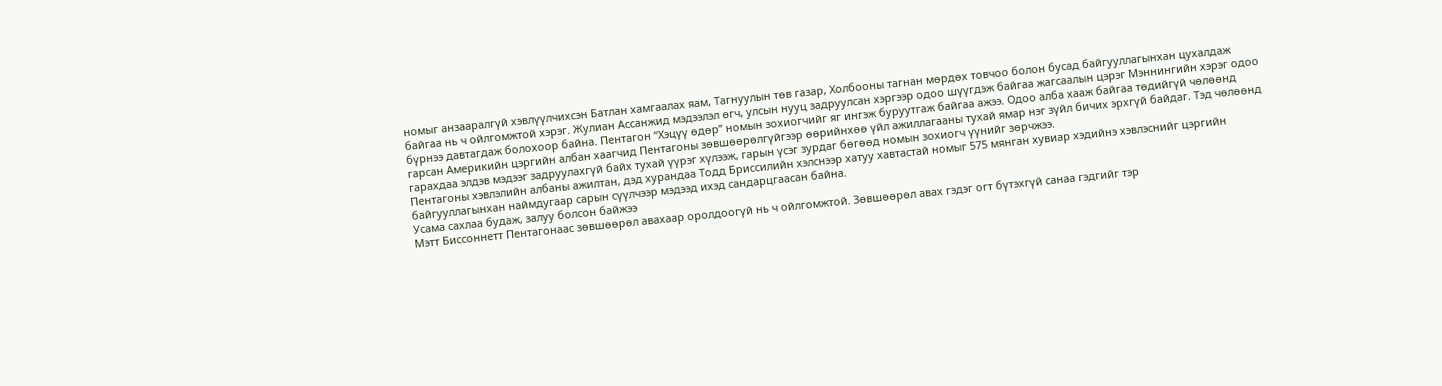номыг анзааралгүй хэвлүүлчихсэн Батлан хамгаалах яам, Тагнуулын төв газар, Холбооны тагнан мөрдөх товчоо болон бусад байгууллагынхан цухалдаж байгаа нь ч ойлгомжтой хэрэг. Жулиан Ассанжид мэдээлэл өгч, улсын нууц задруулсан хэргээр одоо шүүгдэж байгаа жагсаалын цэрэг Мэннингийн хэрэг одоо бүрнээ давтагдаж болохоор байна. Пентагон “Хэцүү өдөр” номын зохиогчийг яг ингэж буруутгаж байгаа ажээ. Одоо алба хааж байгаа төдийгүй чөлөөнд гарсан Америкийн цэргийн албан хаагчид Пентагоны зөвшөөрөлгүйгээр өөрийнхөө үйл ажиллагааны тухай ямар нэг зүйл бичих эрхгүй байдаг. Тэд чөлөөнд гарахдаа элдэв мэдээг задруулахгүй байх тухай үүрэг хүлээж, гарын үсэг зурдаг бөгөөд номын зохиогч үүнийг зөрчжээ.
Пентагоны хэвлэлийн албаны ажилтан, дэд хурандаа Тодд Бриссилийн хэлснээр хатуу хавтастай номыг 575 мянган хувиар хэдийнэ хэвлэснийг цэргийн байгууллагынхан наймдугаар сарын сүүлчээр мэдээд ихэд сандарцгаасан байна.
Усама сахлаа будаж, залуу болсон байжээ
Мэтт Биссоннетт Пентагонаас зөвшөөрөл авахаар оролдоогүй нь ч ойлгомжтой. Зөвшөөрөл авах гэдэг огт бүтэхгүй санаа гэдгийг тэр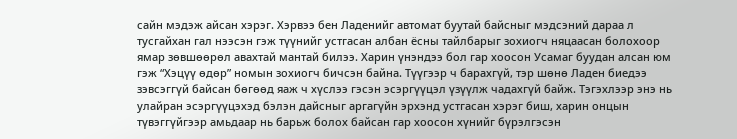сайн мэдэж айсан хэрэг. Хэрвээ бен Ладенийг автомат буутай байсныг мэдсэний дараа л тусгайхан гал нээсэн гэж түүнийг устгасан албан ёсны тайлбарыг зохиогч няцаасан болохоор ямар зөвшөөрөл авахтай мантай билээ. Харин үнэндээ бол гар хоосон Усамаг буудан алсан юм гэж “Хэцүү өдөр” номын зохиогч бичсэн байна. Түүгээр ч барахгүй, тэр шөнө Ладен биедээ зэвсэггүй байсан бөгөөд яаж ч хүслээ гэсэн эсэргүүцэл үзүүлж чадахгүй байж. Тэгэхлээр энэ нь улайран эсэргүүцэхэд бэлэн дайсныг аргагүйн эрхэнд устгасан хэрэг биш, харин онцын түвэггүйгээр амьдаар нь барьж болох байсан гар хоосон хүнийг бүрэлгэсэн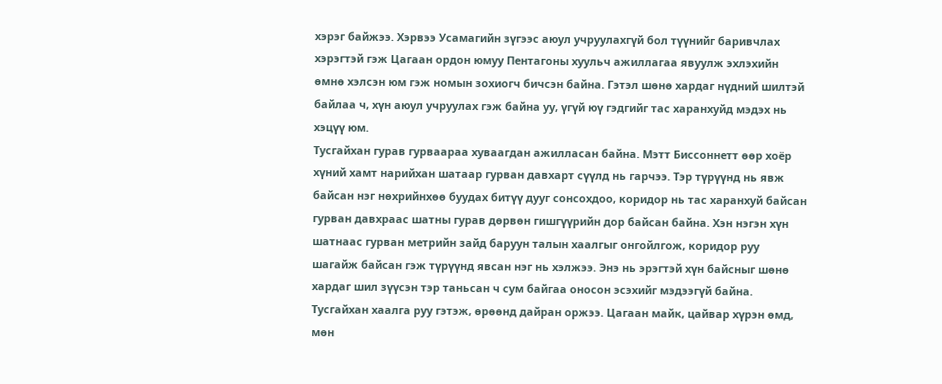хэрэг байжээ. Хэрвээ Усамагийн зүгээс аюул учруулахгүй бол түүнийг баривчлах хэрэгтэй гэж Цагаан ордон юмуу Пентагоны хуульч ажиллагаа явуулж эхлэхийн өмнө хэлсэн юм гэж номын зохиогч бичсэн байна. Гэтэл шөнө хардаг нүдний шилтэй байлаа ч, хүн аюул учруулах гэж байна уу, үгүй юү гэдгийг тас харанхуйд мэдэх нь хэцүү юм.
Тусгайхан гурав гурваараа хуваагдан ажилласан байна. Мэтт Биссоннетт өөр хоёр хүний хамт нарийхан шатаар гурван давхарт сүүлд нь гарчээ. Тэр түрүүнд нь явж байсан нэг нөхрийнхөө буудах битүү дууг сонсохдоо, коридор нь тас харанхуй байсан гурван давхраас шатны гурав дөрвөн гишгүүрийн дор байсан байна. Хэн нэгэн хүн шатнаас гурван метрийн зайд баруун талын хаалгыг онгойлгож, коридор руу шагайж байсан гэж түрүүнд явсан нэг нь хэлжээ. Энэ нь эрэгтэй хүн байсныг шөнө хардаг шил зүүсэн тэр таньсан ч сум байгаа оносон эсэхийг мэдээгүй байна.
Тусгайхан хаалга руу гэтэж, өрөөнд дайран оржээ. Цагаан майк, цайвар хүрэн өмд, мөн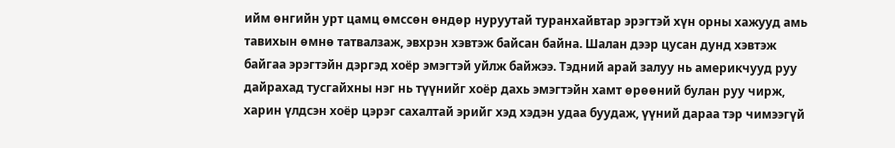ийм өнгийн урт цамц өмссөн өндөр нуруутай туранхайвтар эрэгтэй хүн орны хажууд амь тавихын өмнө татвалзаж, эвхрэн хэвтэж байсан байна. Шалан дээр цусан дунд хэвтэж байгаа эрэгтэйн дэргэд хоёр эмэгтэй уйлж байжээ. Тэдний арай залуу нь америкчууд руу дайрахад тусгайхны нэг нь түүнийг хоёр дахь эмэгтэйн хамт өрөөний булан руу чирж, харин үлдсэн хоёр цэрэг сахалтай эрийг хэд хэдэн удаа буудаж, үүний дараа тэр чимээгүй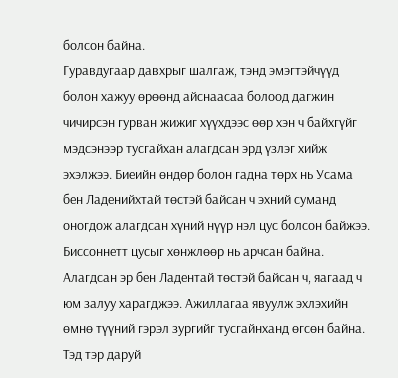болсон байна.
Гуравдугаар давхрыг шалгаж, тэнд эмэгтэйчүүд болон хажуу өрөөнд айснаасаа болоод дагжин чичирсэн гурван жижиг хүүхдээс өөр хэн ч байхгүйг мэдсэнээр тусгайхан алагдсан эрд үзлэг хийж эхэлжээ. Биеийн өндөр болон гадна төрх нь Усама бен Ладенийхтай төстэй байсан ч эхний суманд оногдож алагдсан хүний нүүр нэл цус болсон байжээ. Биссоннетт цусыг хөнжлөөр нь арчсан байна. Алагдсан эр бен Ладентай төстэй байсан ч, яагаад ч юм залуу харагджээ. Ажиллагаа явуулж эхлэхийн өмнө түүний гэрэл зургийг тусгайнханд өгсөн байна. Тэд тэр даруй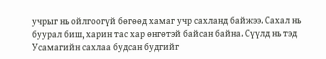учрыг нь ойлгоогүй бөгөөд хамаг учр сахланд байжээ. Сахал нь буурал биш, харин тас хар өнгөтэй байсан байна. Сүүлд нь тэд Усамагийн сахлаа будсан будгийг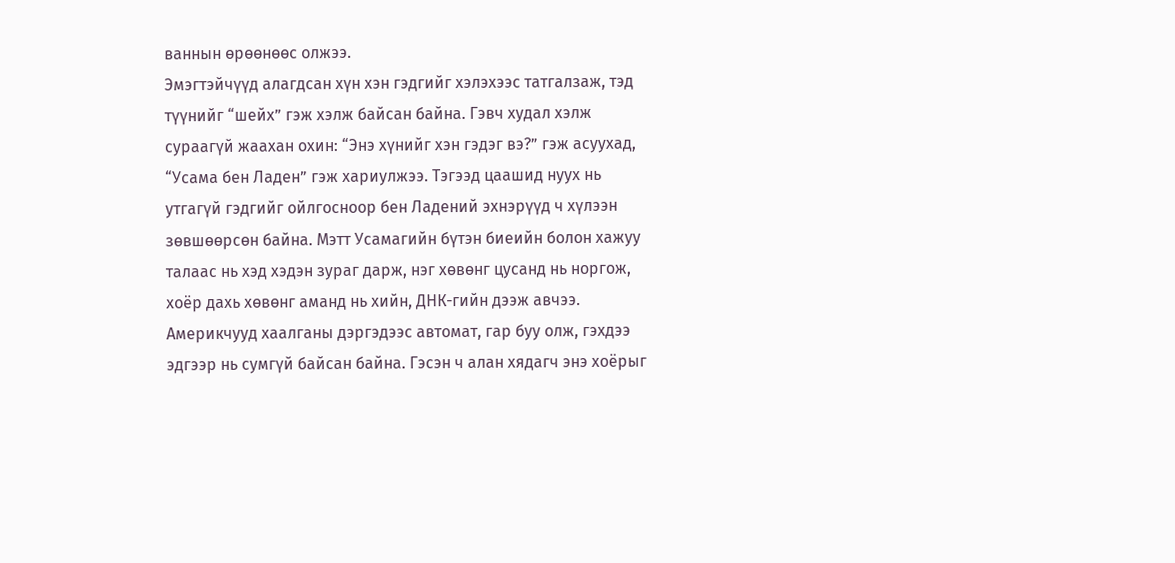ваннын өрөөнөөс олжээ.
Эмэгтэйчүүд алагдсан хүн хэн гэдгийг хэлэхээс татгалзаж, тэд түүнийг “шейх” гэж хэлж байсан байна. Гэвч худал хэлж сураагүй жаахан охин: “Энэ хүнийг хэн гэдэг вэ?” гэж асуухад, “Усама бен Ладен” гэж хариулжээ. Тэгээд цаашид нуух нь утгагүй гэдгийг ойлгосноор бен Ладений эхнэрүүд ч хүлээн зөвшөөрсөн байна. Мэтт Усамагийн бүтэн биеийн болон хажуу талаас нь хэд хэдэн зураг дарж, нэг хөвөнг цусанд нь норгож, хоёр дахь хөвөнг аманд нь хийн, ДНК-гийн дээж авчээ. Америкчууд хаалганы дэргэдээс автомат, гар буу олж, гэхдээ эдгээр нь сумгүй байсан байна. Гэсэн ч алан хядагч энэ хоёрыг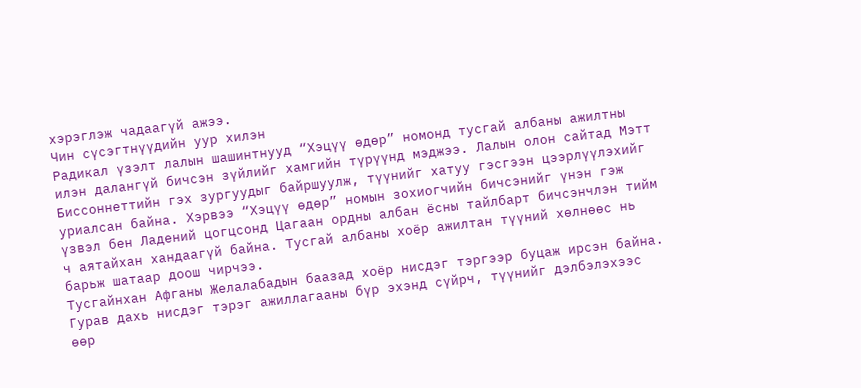хэрэглэж чадаагүй ажээ.
Чин сүсэгтнүүдийн уур хилэн
Радикал үзэлт лалын шашинтнууд “Хэцүү өдөр” номонд тусгай албаны ажилтны илэн далангүй бичсэн зүйлийг хамгийн түрүүнд мэджээ. Лалын олон сайтад Мэтт Биссоннеттийн гэх зургуудыг байршуулж, түүнийг хатуу гэсгээн цээрлүүлэхийг уриалсан байна. Хэрвээ “Хэцүү өдөр” номын зохиогчийн бичсэнийг үнэн гэж үзвэл бен Ладений цогцсонд Цагаан ордны албан ёсны тайлбарт бичсэнчлэн тийм ч аятайхан хандаагүй байна. Тусгай албаны хоёр ажилтан түүний хөлнөөс нь барьж шатаар доош чирчээ.
Тусгайнхан Афганы Желалабадын баазад хоёр нисдэг тэргээр буцаж ирсэн байна. Гурав дахь нисдэг тэрэг ажиллагааны бүр эхэнд сүйрч, түүнийг дэлбэлэхээс өөр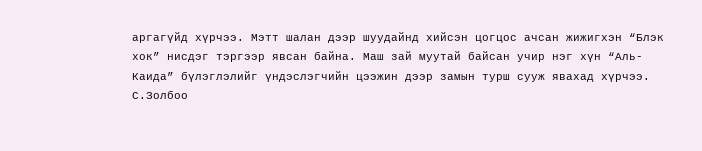аргагүйд хүрчээ. Мэтт шалан дээр шуудайнд хийсэн цогцос ачсан жижигхэн “Блэк хок” нисдэг тэргээр явсан байна. Маш зай муутай байсан учир нэг хүн “Аль-Каида” бүлэглэлийг үндэслэгчийн цээжин дээр замын турш сууж явахад хүрчээ.
С.Золбоо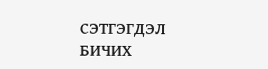СЭТГЭГДЭЛ БИЧИХ